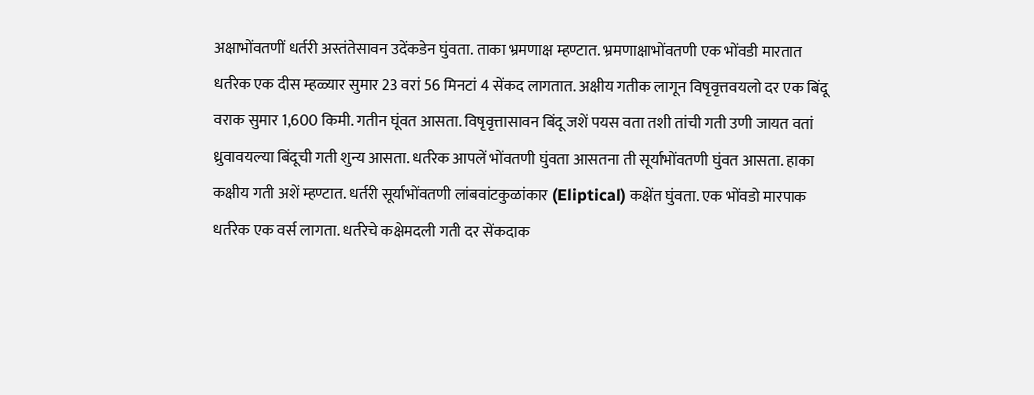अक्षाभोंवतणीं धर्तरी अस्तंतेसावन उदेंकडेन घुंवता. ताका भ्रमणाक्ष म्हण्टात. भ्रमणाक्षाभोंवतणी एक भोंवडी मारतात धर्तरेक एक दीस म्हळ्यार सुमार 23 वरां 56 मिनटां 4 सेंकद लागतात. अक्षीय गतीक लागून विषृवृत्तवयलो दर एक बिंदू वराक सुमार 1,600 किमी. गतीन घूंवत आसता. विषृवृत्तासावन बिंदू जशें पयस वता तशी तांची गती उणी जायत वतां ध्रुवावयल्या बिंदूची गती शुन्य आसता. धर्तरेक आपलें भोंवतणी घुंवता आसतना ती सूर्याभोंवतणी घुंवत आसता. हाका कक्षीय गती अशें म्हण्टात. धर्तरी सूर्याभोंवतणी लांबवांटकुळांकार (Eliptical) कक्षेंत घुंवता. एक भोंवडो मारपाक धर्तरेक एक वर्स लागता. धर्तरेचे कक्षेमदली गती दर सेंकदाक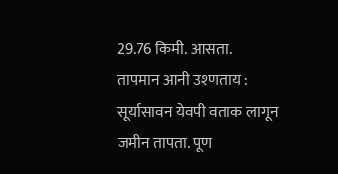29.76 किमी. आसता.
तापमान आनी उश्णताय : सूर्यासावन येवपी वताक लागून जमीन तापता. पूण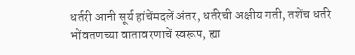धर्तरी आनी सूर्य हांचेंमदलें अंतर, धर्तरेची अक्षीय गती, तशेंच धर्तरे भोंवतणच्या वातावरणाचें स्वरूप, ह्या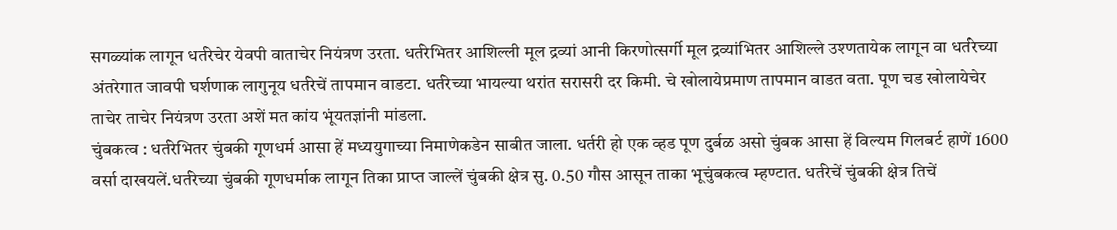सगळ्यांक लागून धर्तरेचेर येवपी वाताचेर नियंत्रण उरता. धर्तरेभितर आशिल्ली मूल द्रव्यां आनी किरणोत्सर्गी मूल द्रव्यांभितर आशिल्ले उश्णतायेक लागून वा धर्तरेच्या अंतरेगात जावपी घर्शणाक लागुनूय धर्तरेचें तापमान वाडटा. धर्तरेच्या भायल्या थरांत सरासरी दर किमी. चे खोलायेप्रमाण तापमान वाडत वता. पूण चड खोलायेचेर ताचेर ताचेर नियंत्रण उरता अशें मत कांय भूंयतज्ञांनी मांडला.
चुंबकत्व : धर्तरेभितर चुंबकी गूणधर्म आसा हें मध्ययुगाच्या निमाणेकडेन साबीत जाला. धर्तरी हो एक व्हड पूण दुर्बळ असो चुंबक आसा हें विल्यम गिलबर्ट हाणें 1600 वर्सा दाखयलें.धर्तरेच्या चुंबकी गूणधर्माक लागून तिका प्राप्त जाल्लें चुंबकी क्षेत्र सु. 0.50 गौस आसून ताका भूचुंबकत्व म्हण्टात. धर्तरेचें चुंबकी क्षेत्र तिचें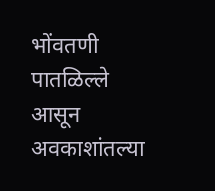भोंवतणी पातळिल्ले आसून अवकाशांतल्या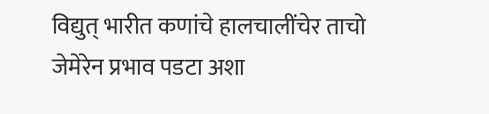विद्युत् भारीत कणांचे हालचालींचेर ताचो जेमेरेन प्रभाव पडटा अशा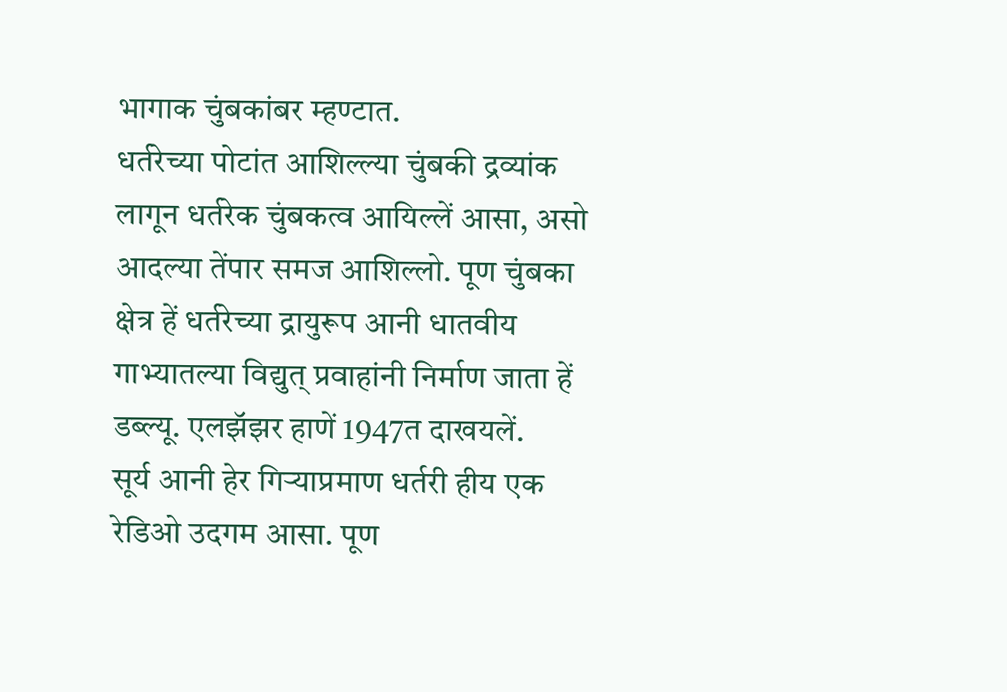भागाक चुंबकांबर म्हण्टात.
धर्तरेच्या पोटांत आशिल्ल्या चुंबकी द्रव्यांक लागून धर्तरेक चुंबकत्व आयिल्लें आसा, असो आदल्या तेंपार समज आशिल्लो. पूण चुंबका क्षेत्र हें धर्तरेच्या द्रायुरूप आनी धातवीय गाभ्यातल्या विद्युत् प्रवाहांनी निर्माण जाता हें डब्ल्यू. एलझॅझर हाणें 1947त दाखयलें.
सूर्य आनी हेर गिऱ्याप्रमाण धर्तरी हीय एक रेडिओ उदगम आसा. पूण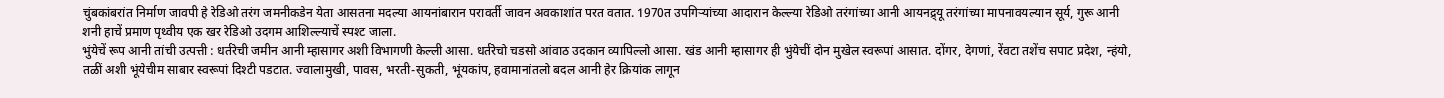चुंबकांबरांत निर्माण जावपी हे रेडिओ तरंग जमनीकडेन येता आसतना मदल्या आयनांबारान परावर्ती जावन अवकाशांत परत वतात. 1970त उपगिऱ्यांच्या आदारान केल्ल्या रेडिओ तरंगांच्या आनी आयनद्र्यू तरंगांच्या मापनावयल्यान सूर्य, गुरू आनी शनी हाचें प्रमाण पृथ्वीय एक खर रेडिओ उदगम आशिल्ल्याचें स्पश्ट जाला.
भुंयेचें रूप आनी तांची उत्पत्ती : धर्तरेची जमीन आनी म्हासागर अशी विभागणी केल्ली आसा. धर्तरेचो चडसो आंवाठ उदकान व्यापिल्लो आसा. खंड आनी म्हासागर ही भुंयेचीं दोन मुखेल स्वरूपां आसात. दोंगर, देगणां, रेंवटा तशेंच सपाट प्रदेश, न्हंयो, तळीं अशी भूंयेचीम साबार स्वरूपां दिश्टी पडटात. ज्वालामुखी, पावस, भरती-सुकती, भूंयकांप, हवामानांतलो बदल आनी हेर क्रियांक लागून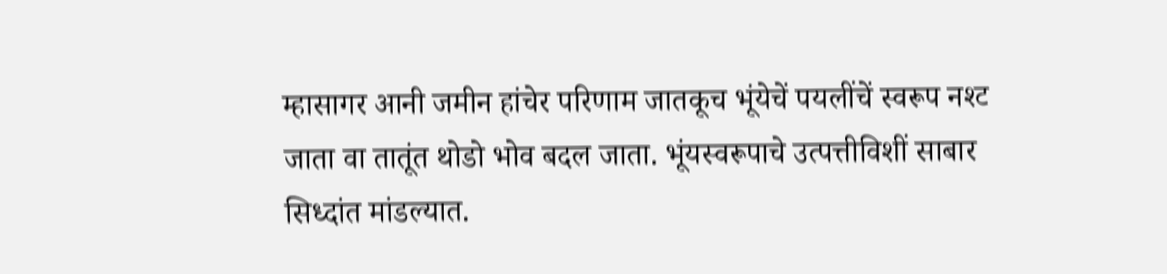म्हासागर आनी जमीन हांचेर परिणाम जातकूच भूंयेचें पयलींचें स्वरूप नश्ट जाता वा तातूंत थोडो भोव बदल जाता. भूंयस्वरूपाचे उत्पत्तीविशीं साबार सिध्दांत मांडल्यात.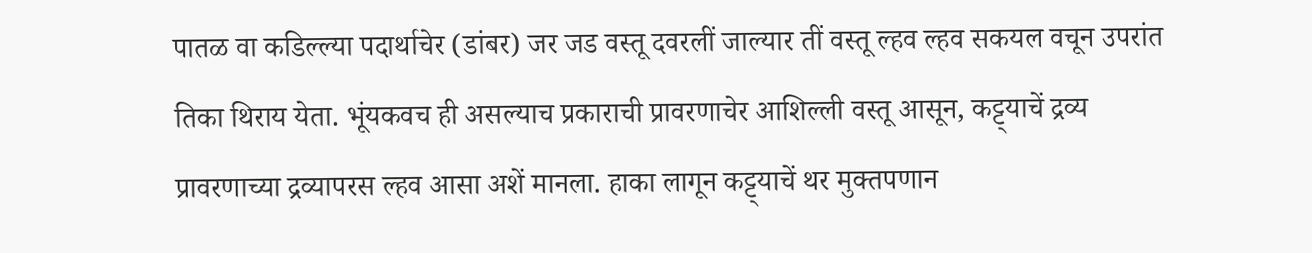पातळ वा कडिल्ल्या पदार्थाचेर (डांबर) जर जड वस्तू दवरलीं जाल्यार तीं वस्तू ल्हव ल्हव सकयल वचून उपरांत तिका थिराय येता. भूंयकवच ही असल्याच प्रकाराची प्रावरणाचेर आशिल्ली वस्तू आसून, कट्ट्याचें द्रव्य प्रावरणाच्या द्रव्यापरस ल्हव आसा अशें मानला. हाका लागून कट्ट्याचें थर मुक्तपणान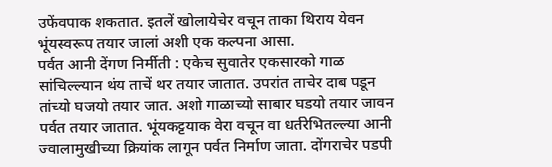उफेंवपाक शकतात. इतलें खोलायेचेर वचून ताका थिराय येवन भूंयस्वरूप तयार जालां अशी एक कल्पना आसा.
पर्वत आनी देंगण निर्मीती : एकेच सुवातेर एकसारको गाळ सांचिल्ल्यान थंय ताचें थर तयार जातात. उपरांत ताचेर दाब पडून तांच्यो घजयो तयार जात. अशो गाळाच्यो साबार घडयो तयार जावन पर्वत तयार जातात. भूंयकट्टयाक वेरा वचून वा धर्तरेभितल्ल्या आनी ज्वालामुखीच्या क्रियांक लागून पर्वत निर्माण जाता. दोंगराचेर पडपी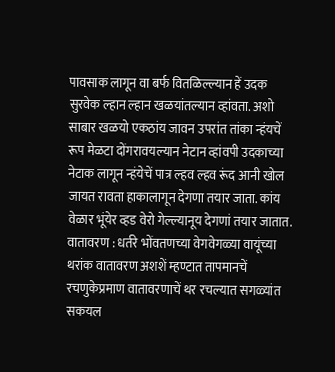पावसाक लागून वा बर्फ वितळिल्ल्यान हें उदक सुरवेक ल्हान ल्हान खळयांतल्यान व्हांवता. अशो साबार खळयो एकठांय जावन उपरांत तांका न्हंयचें रूप मेळटा दोंगरावयल्यान नेटान व्हांवपी उदकाच्या नेटाक लागून न्हंयेचें पात्र ल्हव ल्हव रूंद आनी खोल जायत रावता हाकालागून देगणा तयार जाता. कांय वेळार भूंयेर व्हड वेरो गेल्ल्यानूय देगणां तयार जातात.
वातावरण : धर्तरे भोंवतणच्या वेगवेगळ्या वायूंच्या थरांक वातावरण अशशें म्हण्टात तापमानचें रचणुकेप्रमाण वातावरणाचें थर रचल्यात सगळ्यांत सकयल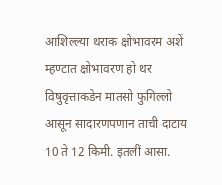आशिल्ल्या थराक क्षोभावरम अशें म्हण्टात क्षोभावरण हो थर विषुवृत्ताकडेन मातसो फुगिल्लो आसून सादारणपणान ताची दाटाय 10 ते 12 किमी. इतलीं आसा.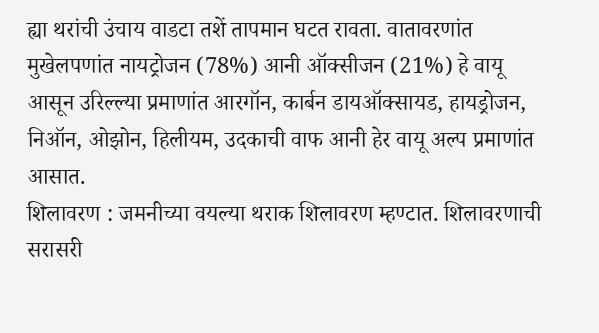ह्या थरांची उंचाय वाडटा तशें तापमान घटत रावता. वातावरणांत मुखेलपणांत नायट्रोजन (78%) आनी ऑक्सीजन (21%) हे वायू आसून उरिल्ल्या प्रमाणांत आरगॉन, कार्बन डायऑक्सायड, हायड्रोजन, निऑन, ओझोन, हिलीयम, उदकाची वाफ आनी हेर वायू अल्प प्रमाणांत आसात.
शिलावरण : जमनीच्या वयल्या थराक शिलावरण म्हण्टात. शिलावरणाची सरासरी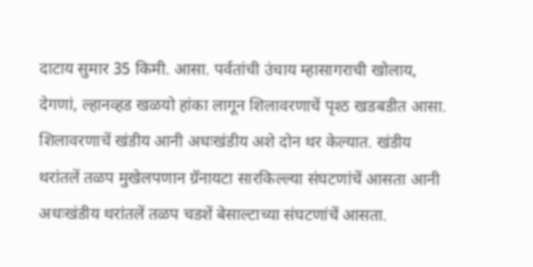दाटाय सुमार 35 किमी. आसा. पर्वतांची उंचाय म्हासागराची खोलाय, देगणां, ल्हानव्हड खळयो हांका लागून शिलावरणाचें पृश्ठ खडबडीत आसा. शिलावरणाचें खंडीय आनी अधःखंडीय अशे दोन थर केल्यात. खंडीय थरांतलें तळप मुखेलपणान ग्रॅनायटा सारकिल्ल्या संघटणांचें आसता आनी अधःखंडीय थरांतलें तळप चडशें बेसाल्टाच्या संघटणांचें आसता.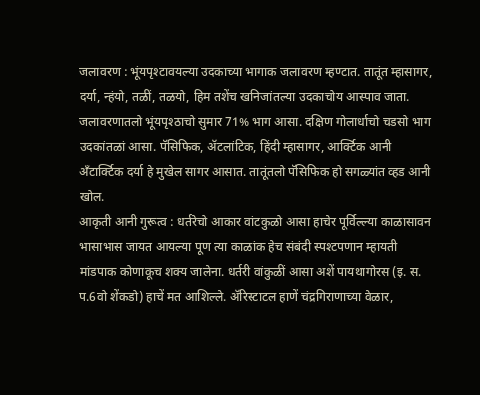जलावरण : भूंयपृश्टावयल्या उदकाच्या भागाक जलावरण म्हण्टात. तातूंत म्हासागर, दर्या, न्हंयो, तळीं, तळयो, हिम तशेंच खनिजांतल्या उदकाचोय आस्पाव जाता. जलावरणातलो भूंयपृश्ठाचो सुमार 71% भाग आसा. दक्षिण गोलार्धाचो चडसो भाग उदकांतळां आसा. पॅसिफिक, ॲटलांटिक, हिंदी म्हासागर, आर्क्टिक आनी अँटार्क्टिक दर्या हे मुखेल सागर आसात. तातूंतलो पॅसिफिक हो सगळ्यांत व्हड आनी खोल.
आकृती आनी गुरूत्व : धर्तरेचो आकार वांटकुळो आसा हाचेर पूर्विल्ल्या काळासावन भासाभास जायत आयल्या पूण त्या काळांक हेच संबंदी स्पश्टपणान म्हायती मांडपाक कोणाकूच शक्य जालेना. धर्तरी वांकुळीं आसा अशें पायथागोरस (इ. स. प.6वो शेंकडो) हाचें मत आशिल्ले. ॲरिस्टाटल हाणें चंद्रगिराणाच्या वेळार,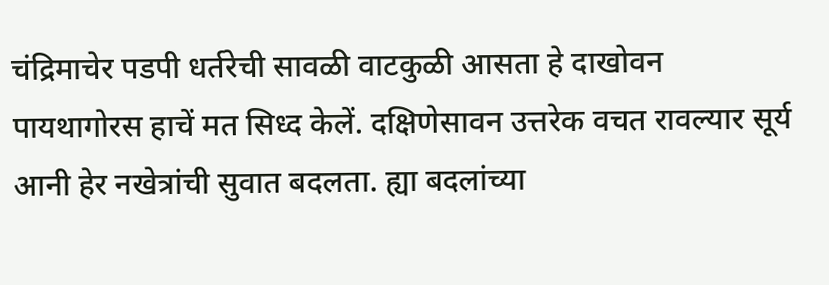चंद्रिमाचेर पडपी धर्तरेची सावळी वाटकुळी आसता हे दाखोवन पायथागोरस हाचें मत सिध्द केलें. दक्षिणेसावन उत्तरेक वचत रावल्यार सूर्य आनी हेर नखेत्रांची सुवात बदलता. ह्या बदलांच्या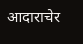आदाराचेर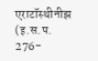एराटॉस्थीनीझ (इ.स.प. 276-